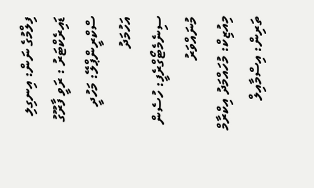ފިލްމުގެ ނަން: އިނގިލި
ޑައިރެކްޓަރު : ރަވީ ފާރޫގު
ސްކްރީންޕްލޭ: މަހުދީ އަހުމަދު
ސިނެމެޓޯގްރެފީ: ހުސެން މުނައްވަރު
މިއުޒިކް: މުހައްމަދު އިކްރާމް
ތަރިން: އިސްމާއިލް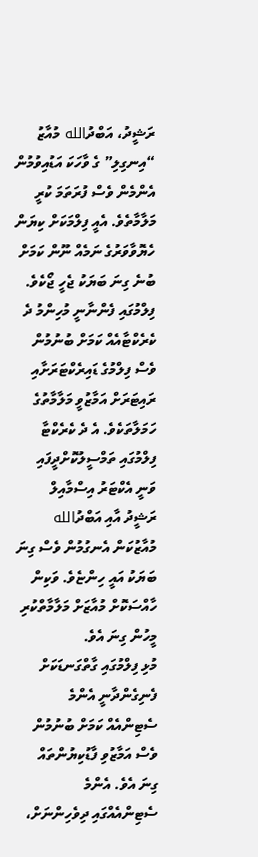ރަޝީދު، އަބްދުالله މުއާޒު
“އިނގިލި” ގެ ވާހަކަ އަޑުއިވުމުން އެންމެން ވެސް ފުރަތަމަ ކުރީ މަލާމާތެވެ. އެއީ ފިލްމަކަށް ކިޔަން ހެޔޮވާވަރުގެ ނަމެއް ނޫން ކަމަށް ބުނެ ގިނަ ބަޔަކު ޖެހީ ޖޯކެވެ. ފިލްމުގައި ފެންނާނީ މުހިންމު ދެ ކެރެކްޓާއެއް ކަމަށް ބުނުމުން ވެސް ފިލްމުގެ ޑައިރެކްޓަރަށާއި ރައިޓަރަށް އަމާޒުވީ މަލާމާތުގެ ހަމަލާތަކެވެ. އެ ދެ ކެރެކްޓާ ފިލްމުގައި ތަމްސީލުކޮށްދީފައި ވަނީ އެކްޓަރު އިސްމާއިލް ރަޝީދު އާއި އަބްދުالله މުއާޒުކަން އެނގުމުން ވެސް ގިނަ ބަޔަކު އައީ ހިންޏެވެ. ވަކިން ހާއްސަކޮށް މުއާޒަށް މަލާމާތްކުރި މީހުން ގިނަ އެވެ.
މުޅި ފިލްމުގައި ގާތްގަނޑަކަށް ފެނިގެންދާނީ އެންމެ ސެޓިންއެއް ކަމަށް ބުނުމުން ވެސް އަމާޒުވި ފާޑުކިޔުންތައް ގިނަ އެވެ. އެންމެ ސެޓިންއެއްގައި ދިވެހިންނަށް،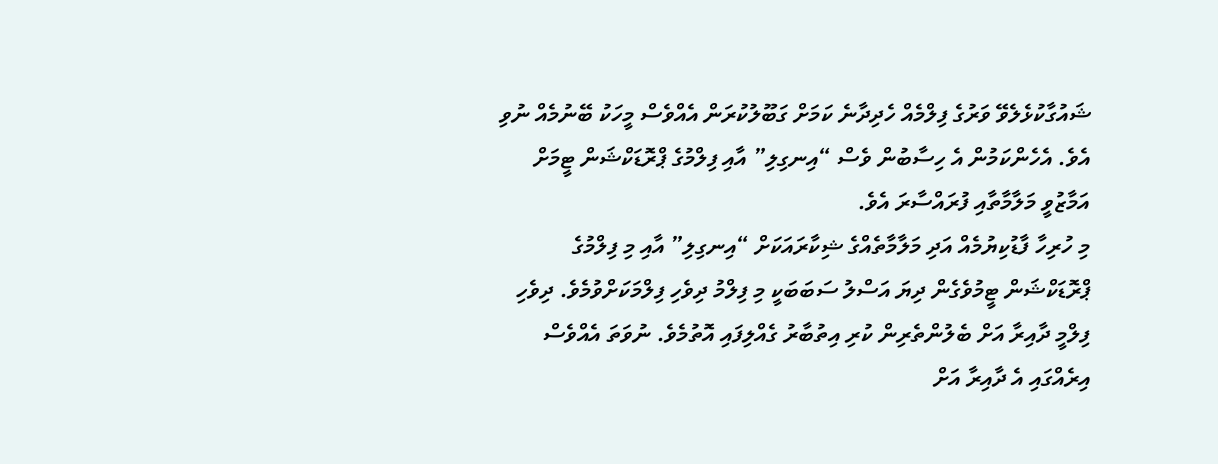ޝައުގާކުޅެލެވޭ ވަރުގެ ފިލްމެއް ހެދިދާނެ ކަމަށް ގަބޫލުކުރަން އެއްވެސް މީހަކު ބޭނުމެއް ނުވި އެވެ. އެހެންކަމުން އެ ހިސާބުން ވެސް “އިނގިލި” އާއި ފިލްމުގެ ޕްރޮޑަކްޝަން ޓީމަށް އަމާޒުވީ މަލާމާތާއި ފުރައްސާރަ އެވެ.
މި ހުރިހާ ފާޑުކިޔުމެއް އަދި މަލާމާތެއްގެ ޝިކާރައަކަށް “އިނގިލި” އާއި މި ފިލްމުގެ ޕްރޮޑަކްޝަން ޓީމުވެގެން ދިޔަ އަސްލު ސަބަބަކީ މި ފިލްމު ދިވެހި ފިލްމަކަށްވުމެވެ. ދިވެހި ފިލްމީ ދާއިރާ އަށް ބެލުންތެރިން ކުރި އިތުބާރު ގެއްލިފައި އޮތުމެވެ. ނުވަތަ އެއްވެސް އިރެއްގައި އެ ދާއިރާ އަށް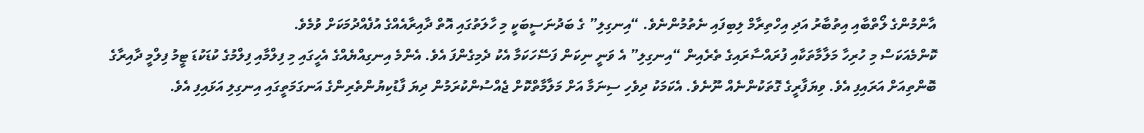އާންމުންގެ ލޯތްބާއި އިތުބާރު އަދި އިހްތިރާމް ލިބިފައި ނެތުމުންނެވެ. “އިނގިލި” ގެ ބަދުނަސީބަކީ މި ހާލަތުގައި އޮތް ދާއިރާއެއްގެ އުފެއްދުމަކަށް ވުމެވެ.
ކޮންމެއަކަސް މި ހުރިހާ މަލާމާތަކާއި ފުރައްސާރައިގެ ތެރެއިން “އިނގިލި” އެ ވަނީ ނިކަން ފަސޭހަކަމާ އެކު ދެމިގެންފަ އެވެ. އެންމެ އިނގިއްޔެއްގެ އެހީގައި މި ފިލްމާއި ފިލްމުގެ ކުޑަކުޑަ ޓީމު ފިލްމީ ދާއިރާގެ ބޮންތިއަށް އަރައިފި އެވެ. ވިޔަފާރީގެ ގޮތަކުންނެއް ނޫނެވެ. އެކަމަކު ދިވެހި ސިނަމާ އަށް މަލާމާތްކޮށް ޖެއްސުންކުރަމުން ދިޔަ ފާޑުކިޔުންތެރިންގެ އަނގަމަތީގައި އިނގިލި އަޅައިފި އެވެ.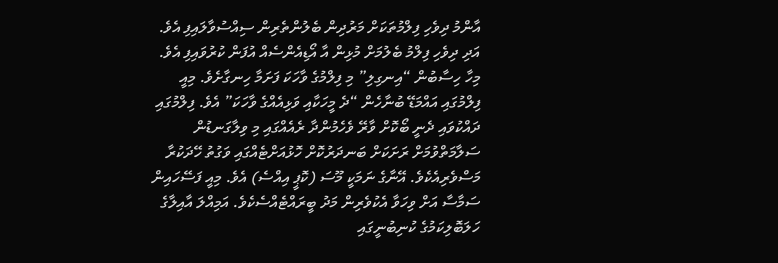އާންމު ދިވެހި ފިލްމުތަކަށް މަރުދިން ބެލުންތެރިން ސިއްސުވާލައިފި އެވެ. އަދި ދިވެހި ފިލްމު ބެލުމަށް މުޅިން އާ އޯޑިއެންސެއް އުފަން ކުރުވައިފި އެވެ.
މިހާ ހިސާބުން “އިނގިލި” މި ފިލްމުގެ ވާހަކަ ފަށަމާ ހިނގާށެވެ. މިއީ ފިލްމުގައި އައްމަޑޭ ބުނާހެން “ދެ މީހަކާއި ވަޅިއެއްގެ ވާހަކަ” އެވެ. ފިލްމުގައި ދައްކުވައި ދެނީ ބޯކޮށް ވާރޭ ވެހެމުންދާ ރެއެއްގައި މި ވިލާގަނޑުން ސަލާމަތްވުމަށް ރަށަކަށް ބަނދަރުކޮށް ހޮޅުއަށްޓެއްގައި ވަގުތު ހޭދަކުރާ މަސްވެރިއެކެވެ. އޭނާގެ ނަމަކީ މޫސަ (ކޮޕީ އިއްސެ) އެވެ. މިއީ ފަސޭހައިން ސަމާސާ އަށް ވިހަވާ އެކުވެރިން މަދު ބީރައްޓެއްސެކެވެ. އަމިއްލަ އާއިލާގެ ހަލަބޮލިކަމުގެ ކުނިބުނީގައި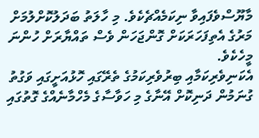މާޔޫސްވެފައިވާ ނިކަމެއްޗެކެވެ. މި ހާލަތު ބަދަލުކޮށްލުމަށް މަރުގެ އެތިފަހަރަކަށް ގޮންޖަހަން ވެސް ތައްޔާރަށް ހުންނަ މީހެކެވެ.
އެކަނިވެރިކަމާއި ބިރުވެރިކަމުގެ ތެރޭގައި ހޮޅުއަށީގައި ވަގުތު ގުނަމުން ދަނިކޮށް އޭނާގެ މި ހަވާސާގެ މެހްމާނެއްގެ ގޮތުގައި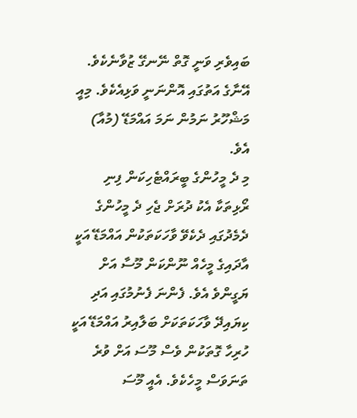ބައިވެރި ވަނީ ގޮތް ނޭނގޭ ޒުވާނެކެވެ. އޭނާގެ އަތުގައި އޮންނަނީ ވަޅިއެކެވެ. މިއީ މަޝްހޫރު ނަމުން ނަމަ އައްމަޑޭ (މުއާ) އެވެ.
މި ދެ މީހުންގެ ބީރައްޓެހިކަން ފިނި ރޯޅިތަކާ އެކު ދުރަށް ޖެހި ދެ މީހުންގެ ދެމެދުގައި ދެކެވޭ ވާހަކަތަކުން އައްމަޑޭ އަކީ އާދައިގެ މީހެއް ނޫންކަން މޫސާ އަށް ޔަގީންވެ އެވެ. ފެންނަ ފެނުމުގައި އަދި ކިޔައިދޭ ވާހަކަތަކަށް ބަލާއިރު އައްމަޑޭ އަކީ ހުރިހާ ގޮތަކުން ވެސް މޫސަ އަށް ވުރެ ތަނަވަސް މީހެކެވެ. އެއީ މޫސަ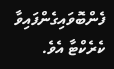ފެންބޮވައިގެންފައިވާ ކެރެކްޓާ އެވެ.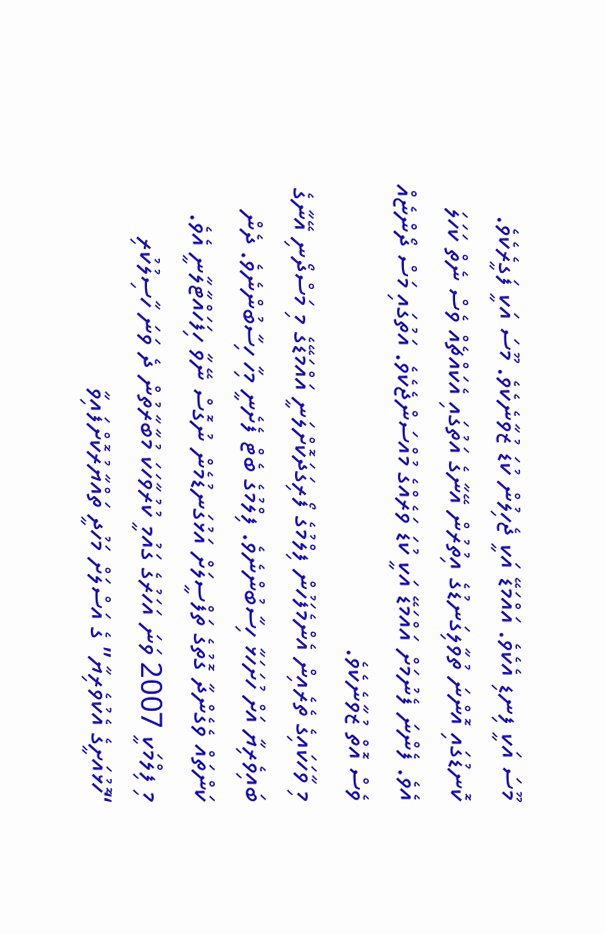މޫސަ އަކީ ފިނޑި އެކެވެ. އައްމަޑޭ އަކީ ޖެހިލުން ކުޑަ ޒުވާނެކެވެ. މޫސަ އަކީ ފަގީރެކެވެ. ކޮނޑުގައި އޮންނަ ތުވާލިގަނޑުގެ އިތުރުން އޭނާގެ އަތުގައި އެކައްޗެއް ވެސް ނެތް ކަހަލަ އެވެ. ފެންނަ ފެނުމަށް އައްމަޑޭ އަކީ ކުޑަ ވަރެއްގެ މުއްސަންޖެކެވެ. އަތުގައި މަސް ދޯންޏެއް ވެސް އޮތް ޒުވާނެކެވެ.
މި ވާހަކައިގެ ތެރެއިން އެންމެފަހުން ފިލްމުގެ ފޯރިގަދަކޮށްލަނީ އައްމަޑޭގެ މި މަސްދޯނި އޭނާގެ ބައިވެރިޔާ އަށް ހުށަހަޅާ ހިސާބުންނެވެ. ފިލްމުގެ ބެޓް ފެށެނީ މިހާ ހިސާބުންނެވެ. ދެން ކަންތައް ވެގެންދާ ގޮތުގެ ތަފްސީލަށް އަޅުގަނޑުމެން ނުގޮސް ނޭވާ ހިފަހައްޓާލާނީ އެވެ.
މި ފިލްމަކީ 2007 ވަނަ އަހަރުގެ ގައުމީ ކުރުވާހަކަ މުބާރާތުން ދެ ވަނަ ހާސިލުކުރި “ހޮޅުއަށީގެ އެކުވެރިޔާ” ގެ އަސްލަށް މަހުދީ ތައްޔާރުކޮށްފައިވާ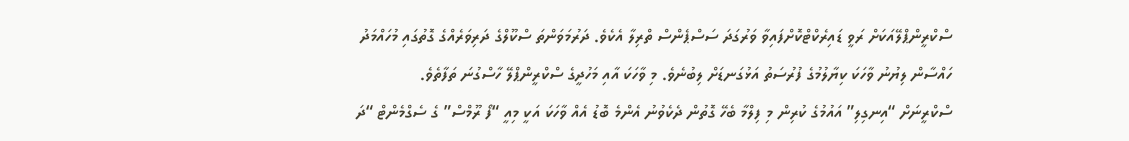ސްކްރީންޕްލޭއަކަށް ރަވީ ޑައިރެކްޓްކޮށްފައިވާ ވަރުގަދަ ސަސްޕެންސް ތްރިލާ އެކެވެ. ދަރުމަވަންތަ ސްކޫލްގެ ދަރިވަރެއްގެ ގޮތުގައި މުހައްމަދު ހައްސާން ލިޔުނު ވާހަކަ ކިޔާލުމުގެ ފުރުސަތު އަޅުގަނޑަށް ލިބުނެވެ. މި ވާހަކަ އާއި މަހުދީގެ ސްކްރީންޕްލޭ ހާސްގުނަ ތަފާތެވެ.
ސްކްރީނަށް “އިނގިލި” އައުމުގެ ކުރިން މި ފިލްމާ ބެހޭ ގޮތުން ދެކެވުނު އެންމެ ބޮޑު އެއް ވާހަކަ އަކީ މިއީ “ފޯ ރޫމްސް” ގެ ސެގްމެންޓް “ދަ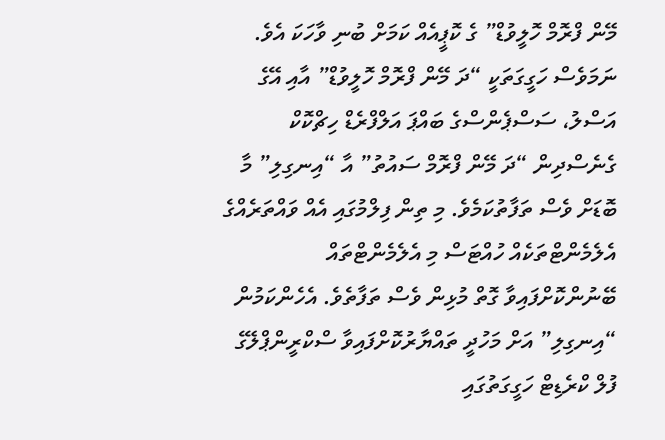މޭން ފްރޮމް ހޮލީވުޑް” ގެ ކޮޕީއެއް ކަމަށް ބުނި ވާހަކަ އެވެ. ނަމަވެސް ހަގީގަތަކީ “ދަ މޭން ފްރޮމް ހޮލީވުޑް” އާއި އޭގެ އަސްލު، ސަސްޕެންސްގެ ބައްޕަ އަލްފްރެޑް ހިޗްކޮކް ގެނެސްދިން “ދަ މޭން ފްރޮމް ސައުތު” އާ “އިނގިލި” މާ ބޮޑަށް ވެސް ތަފާތުކަމެވެ. މި ތިން ފިލްމުގައި އެއް ވައްތަރެއްގެ އެލެމެންޓްތަކެއް ހުއްޓަސް މި އެލެމެންޓްތައް ބޭނުންކޮށްފައިވާ ގޮތް މުޅިން ވެސް ތަފާތެވެ. އެހެންކަމުން “އިނގިލި” އަށް މަހުދީ ތައްޔާރުކޮށްފައިވާ ސްކްރީންޕްލޭގެ ފުލް ކްރެޑިޓް ހަގީގަތުގައި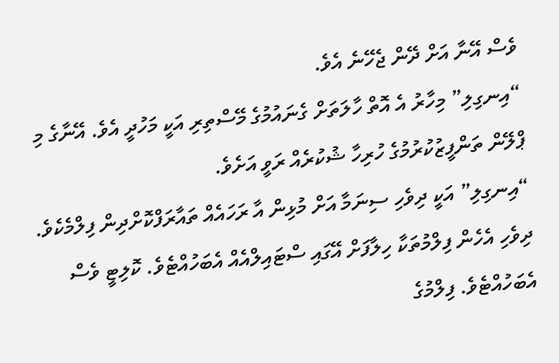ވެސް އޭނާ އަށް ދޭން ޖެހޭނެ އެވެ.
“އިނގިލި” މިހާރު އެ އޮތް ހާލަތަށް ގެނައުމުގެ މޭސްތިރި އަކީ މަހުދީ އެވެ. އޭނާގެ މި ޕްލޭން ތަންފީޒުކުރުމުގެ ހުރިހާ ޝުކުރެއް ރަވީ އަށެވެ.
“އިނގިލި” އަކީ ދިވެހި ސިނަމާ އަށް މުޅިން އާ ރަހައެއް ތައާރަފްކޮށްދިން ފިލްމެކެވެ. ދިވެހި އެހެން ފިލްމުތަކާ ހިލާފަށް އޭގައި ސްޓައިލްއެއް އެބަހުއްޓެވެ. ކޮލިޓީ ވެސް އެބަހުއްޓެވެ. ފިލްމުގެ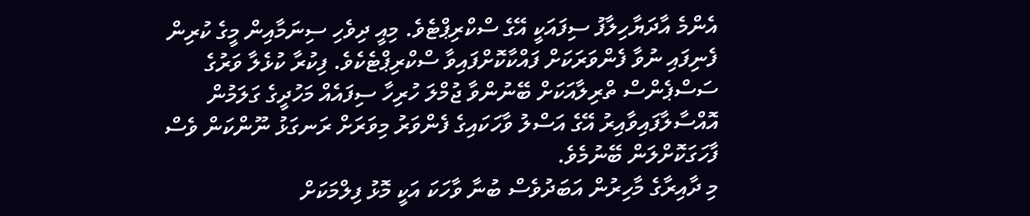އެންމެ އާދަޔާހިލާފު ސިފައަކީ އޭގެ ސްކްރިޕްޓެވެ. މިއީ ދިވެހި ސިނަމާއިން މީގެ ކުރިން ފެނިފައި ނުވާ ފެންވަރަކަށް ފައްކާކޮށްފައިވާ ސްކްރިޕްޓެކެވެ. ފިކުރާ ކުޅެލާ ވަރުގެ ސަސްޕެންސް ތްރިލާއަކަށް ބޭނުންވާ ޖުމްލަ ހުރިހާ ސިފައެއް މަހުދީގެ ގަލަމުން އޮއްސާލާފައިވާއިރު އޭގެ އަސްލު ވާހަކައިގެ ފެންވަރު މިވަރަށް ރަނގަޅު ނޫންކަން ވެސް ފާހަގަކޮށްލަން ބޭނުމެވެ.
މި ދާއިރާގެ މާހިރުން އަބަދުވެސް ބުނާ ވާހަކަ އަކީ މޮޅު ފިލްމަކަށް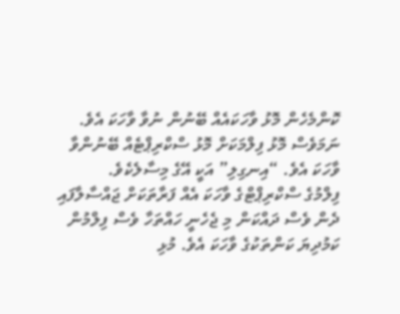ކޮންމެހެން މޮޅު ވާހަކައެއް ބޭނުން ނުވާ ވާހަކަ އެވެ. ނަމަވެސް މޮޅު ފިލްމަކަށް މޮޅު ސްކްރިޕްޓެއް ބޭނުންވާ ވާހަކަ އެވެ. “އިނގިލި” އަކީ އޭގެ މިސާލެކެވެ.
ފިލްމުގެ ސްކްރިޕްޓްގެ ވާހަކަ އެއް ފަރާތަކަށް ޖައްސާލާފައި ދެން ވެސް ދައްކަން މި ޖެހެނީ ހައްތަހާ ވެސް ފިލްމުން ކަމުދިޔަ ކަންތަކުގެ ވާހަކަ އެވެ. މުޅި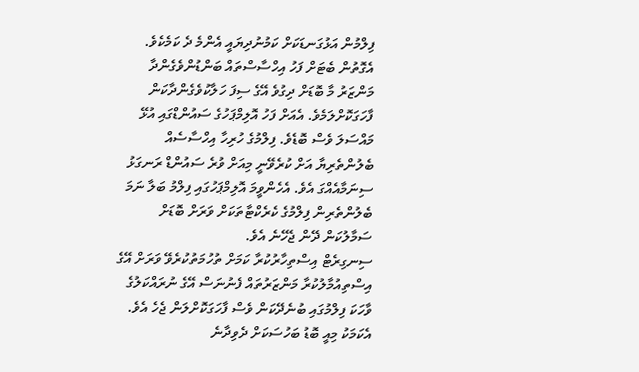ފިލްމުން އަޅުގަނޑަކަށް ކަމުނުދިޔައީ އެންމެ ދެ ކަމެކެވެ. އެގޮތުން ބެޓަށް ފަހު އިހްސާސްތައް ބަންޑުންވެގެންދާ މަންޒަރު މާ ބޮޑަށް ދިގުވެ އޭގެ ސިފަ ހަލާކުވެގެންދާކަން ފާހަގަކޮށްލަމެވެ. އެއަށް ފަހު އޮލިމްޕަހުގެ ސައުންޑްގައި އުޅޭ މައްސަލަ ވެސް ބޮޑެވެ. ފިލްމުގެ ހުރިހާ އިހްސާސެއް ބެލުންތެރިޔާ އަށް ކުރެވޭނީ މިއަށް ވުރެ ސައުންޑް ރަނގަޅު ސިނަމާއެއްގަ އެވެ. އެހެންވީމަ އޮލިމްޕަހުގައި ފިލްމު ބަލާ ނަމަ ބެލުންތެރިން ފިލްމުގެ ކެރެކްޓާތަކަށް ވަރަށް ބޮޑަށް ސަމާލުކަން ދޭން ޖެހޭނެ އެވެ.
ސިނގިރެޓް އިސްތިހާރުކުރާ ކަމަށް ތުހުމަތުކުރެވޭ ވަރަށް އޭގެ އިސްތިއުމާލުކުރާ މަންޒަރުތައް ފެނުނަސް އޭގެ ނުރައްކަލުގެ ވާހަކަ ފިލްމުގައި ބުނެދޭކަން ވެސް ފާހަގަކޮށްލަން ޖެހެ އެވެ. އެކަމަކު މިއީ ބޮޑު ބަހުސަކަށް ދެވިދާނެ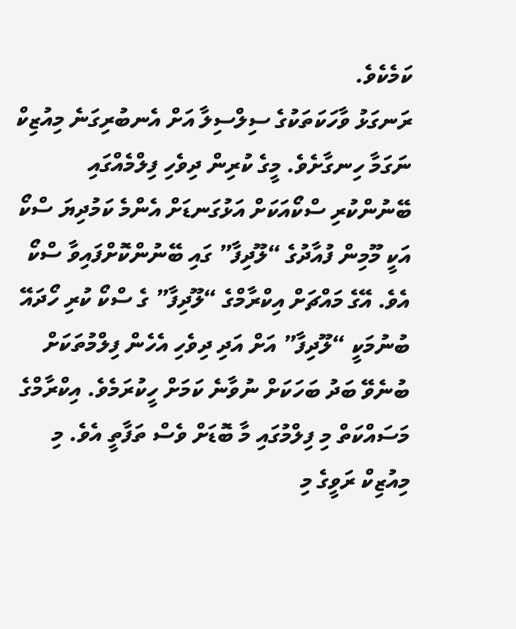ކަމެކެވެ.
ރަނގަޅު ވާހަކަތަކުގެ ސިލްސިލާ އަށް އެނބުރިގަނެ މިއުޒިކް ނަގަމާ ހިނގާށެވެ. މީގެ ކުރިން ދިވެހި ފިލްމެއްގައި ބޭނުންކުރި ސްކޯއަކަށް އަޅުގަނޑަށް އެންމެ ކަމުދިޔަ ސްކޯ އަކީ މޫމިން ފުއާދުގެ “ލޫދިފާ” ގައި ބޭނުންކޮށްފައިވާ ސްކޯ އެވެ. އޭގެ މައްޗަށް އިކްރާމްގެ “ލޫދިފާ” ގެ ސްކޯ ކުރި ހޯދައޭ ބުނުމަކީ “ލޫދިފާ” އަށް އަދި ދިވެހި އެހެން ފިލްމުތަކަށް ބުނެވޭ ބަދު ބަހަކަށް ނުވާނެ ކަމަށް ހީކުރަމެވެ. އިކްރާމްގެ މަސައްކަތް މި ފިލްމުގައި މާ ބޮޑަށް ވެސް ތަފާތީ އެވެ. މި މިއުޒިކް ރަވީގެ މި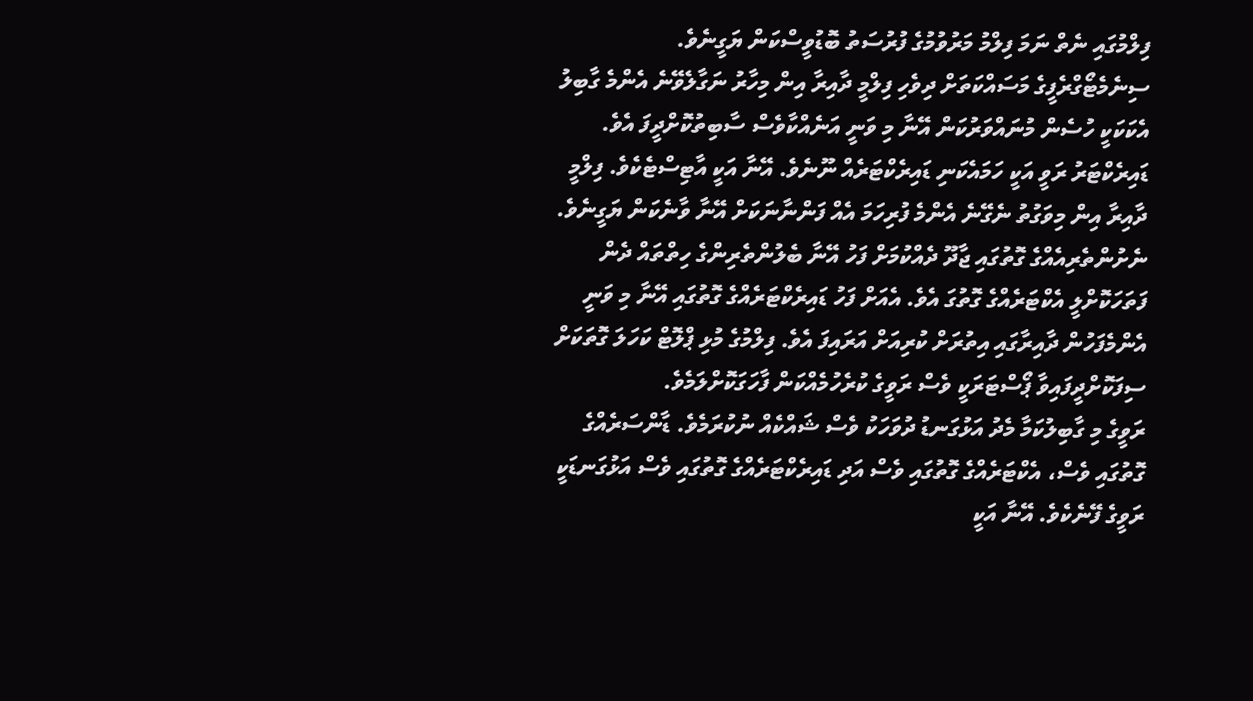ފިލްމުގައި ނެތް ނަމަ ފިލްމު މަރުވުމުގެ ފުރުސަތު ބޮޑުވީސްކަން ޔަގީނެވެ.
ސިނެމެޓޯގްރެފީގެ މަސައްކަތަށް ދިވެހި ފިލްމީ ދާއިރާ އިން މިހާރު ނަގާލެވޭނެ އެންމެ ގާބިލު އެކަކަކީ ހުސެން މުނައްވަރުކަން އޭނާ މި ވަނީ އަނެއްކާވެސް ސާބިތުކޮށްދީފަ އެވެ.
ޑައިރެކްޓަރު ރަވީ އަކީ ހަމައެކަނި ޑައިރެކްޓަރެއް ނޫނެވެ. އޭނާ އަކީ އާޓިސްޓެކެވެ. ފިލްމީ ދާއިރާ އިން މިވަގުތު ނެގޭނެ އެންމެ ފުރިހަމަ އެއް ފަންނާނަކަށް އޭނާ ވާނެކަން ޔަގީނެވެ. ނެށުންތެރިއެއްގެ ގޮތުގައި ޖާދޫ ދެއްކުމަށް ފަހު އޭނާ ބެލުންތެރިންގެ ހިތްތައް ދެން ފަތަހަކޮށްލީ އެކްޓަރެއްގެ ގޮތުގަ އެވެ. އެއަށް ފަހު ޑައިރެކްޓަރެއްގެ ގޮތުގައި އޭނާ މި ވަނީ އެންމެފަހުން ދާއިރާގައި އިތުރަށް ކުރިއަށް އަރައިފަ އެވެ. ފިލްމުގެ މުޅި ޕްލޮޓް ކަހަލަ ގޮތަކަށް ސިފަކޮށްދީފައިވާ ޕޯސްޓަރަކީ ވެސް ރަވީގެ ކުރެހުމެއްކަން ފާހަގަކޮށްލަމެވެ.
ރަވީގެ މި ގާބިލުކަމާ މެދު އަޅުގަނޑު ދުވަހަކު ވެސް ޝައްކެއް ނުކުރަމެވެ. ޑާންސަރެއްގެ ގޮތުގައި ވެސް، އެކްޓަރެއްގެ ގޮތުގައި ވެސް އަދި ޑައިރެކްޓަރެއްގެ ގޮތުގައި ވެސް އަޅުގަނޑަކީ ރަވީގެ ފޭނެކެވެ. އޭނާ އަކީ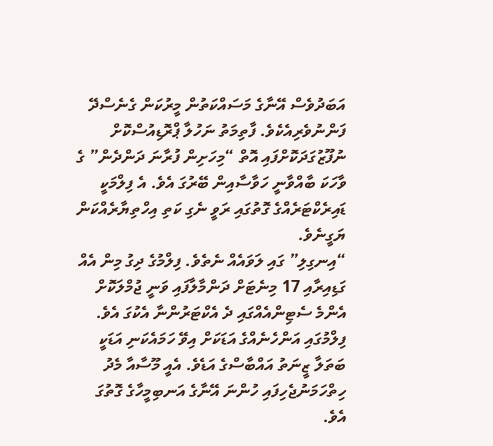އަބަދުވެސް އޭނާގެ މަސައްކަތުން މީރުކަން ގެނެސްދޭ ފަންނުވެރިއެކެވެ. ފާތިމަތު ނަހުލާ ޕްރޮޑިއުސްކޮށް ނުފޫޒުގަދަކޮށްފައި އޮތް “މިހަށިން ފުރާނަ ދަންދެން” ގެ ވާހަކަ ބާއްވާނީ ހަވާސާއިން ބޭރުގަ އެވެ. އެ ފިލްމަކީ ޑައިރެކްޓަރެއްގެ ގޮތުގައި ރަވީ ނެގި ކަތި އިހްތިޔާރެއްކަން ޔަގީނެވެ.
“އިނގިލި” ގައި ލަވައެއް ނެތެވެ. ފިލްމުގެ ދިގު މިން އެއް ގަޑިއިރާއި 17 މިނެޓަށް ދަންމާލާފައި ވަނީ ޖުމްލަކޮށް އެންމެ ސެޓިންއެއްގައި ދެ އެކްޓަރުންނާ އެކުގަ އެވެ. ފިލްމުގައި އަންހެނެއްގެ އަޑަކަށް އިވޭ ހަމައެކަނި އަޑަކީ ބަތަލާ ޒީނަތު އައްބާސްގެ އަޑެވެ. އެއީ މޫސާއާ މެދު ހިތްހަމަނުޖެހިފައި ހުންނަ އޭނާގެ އަނބިމީހާގެ ގޮތުގަ އެވެ.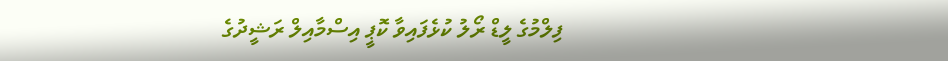ފިލްމުގެ ލީޑް ރޯލު ކުޅެފައިވާ ކޮޕީ އިސްމާއިލް ރަޝީދުގެ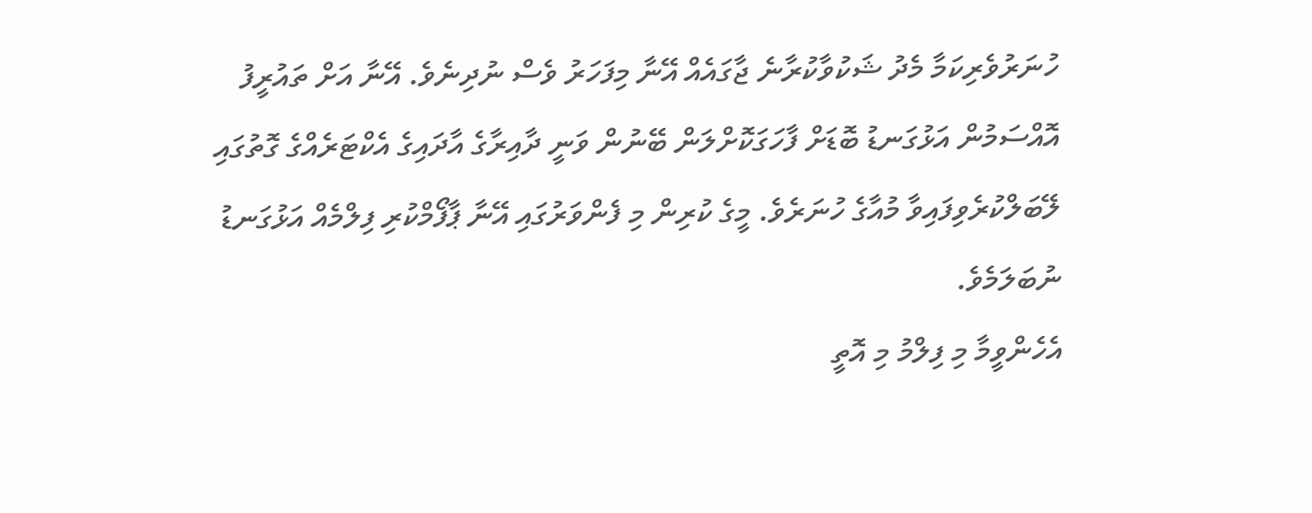ހުނަރުވެރިކަމާ މެދު ޝަކުވާކުރާނެ ޖާގައެއް އޭނާ މިފަހަރު ވެސް ނުދިނެވެ. އޭނާ އަށް ތައުރީފު އޮއްސަމުން އަޅުގަނޑު ބޮޑަށް ފާހަގަކޮށްލަން ބޭނުން ވަނީ ދާއިރާގެ އާދައިގެ އެކްޓަރެއްގެ ގޮތުގައި ލޭބަލްކުރެވިފައިވާ މުއާގެ ހުނަރެވެ. މީގެ ކުރިން މި ފެންވަރުގައި އޭނާ ޕާފޯމްކުރި ފިލްމެއް އަޅުގަނޑު ނުބަލަމެވެ.
އެހެންވީމާ މި ފިލްމު މި އޮތީ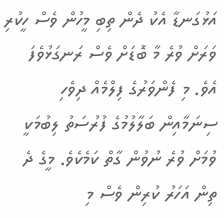އަޅުގަނޑާ އެކު ދެން ތިބި މީހުން ވެސް ހީކުރި ވަރަށް ވުރެ މާ ބޮޑަށް ވެސް ރަނގަޅުވެފަ އެވެ. މި ފެންވަރުގެ ފިލްމެއް ދިވެހި ސިނަމާއިން ބަލާލުމުގެ ފުރުސަތު ލިބުމަކީ ވުމަށް ވުރެ ނުވުން ގާތް ކަމެކެވެ. މީގެ ދެ ތިން އަހަރު ކުރިން ވެސް މި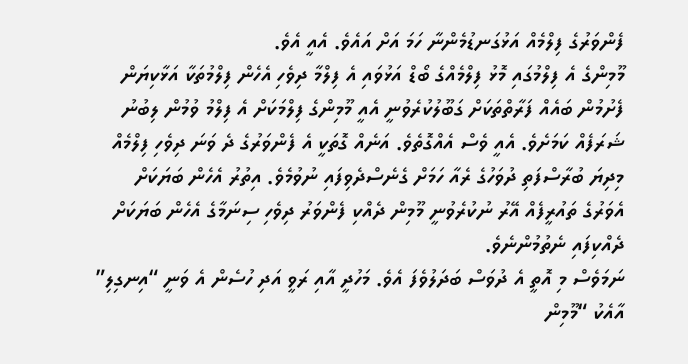ފެންވަރުގެ ފިލްމެއް އަޅުގަނޑުމެންނާ ހަމަ އަށް އައެވެ. އެއީ އެވެ.
މޫމިންގެ އެ ފިލްމުގައި މޮޅު ފިލްމެއްގެ ބޯޑް އަޅުވައި އެ ފިލްމާ ދިވެހި އެހެން ފިލްމުތަކާ އަޅާކިޔަން ފެށުމުން ބައެއް ފަރާތްތަކަށް ގަބޫލުކުރެވުނީ އެއީ މޫމިންގެ ފިލްމަކަށް އެ ފިލްމު ވުމުން ލިބުނު ޝަރަފެއް ކަމަށެވެ. އެއީ ވެސް އެއްގޮތެވެ. އަނެއް ގޮތަކީ އެ ފެންވަރުގެ ދެ ވަނަ ދިވެހި ފިލްމެއް މިދިޔަ ބުރާސްފަތި ދުވަހުގެ ރެއާ ހަމަށް ގެނެސްދެވިފައި ނުވުމެވެ. އިތުރު އެހެން ބަޔަކަށް އެވަރުގެ ތައުރީފެއް އޭރު ނުކުރެވުނީ މޫމިން ދެއްކި ފެންވަރު ދިވެހި ސިނަމާގެ އެހެން ބަޔަކަށް ދެއްކިފައި ނެތުމުންނެވެ.
ނަމަވެސް މި އޮތީ އެ ދުވަސް ބަދަލުވެފަ އެވެ. މަހުދީ އާއި ރަވީ އަދި ހުސެން އެ ވަނީ “އިނގިލި” އާއެކު “މޫމިން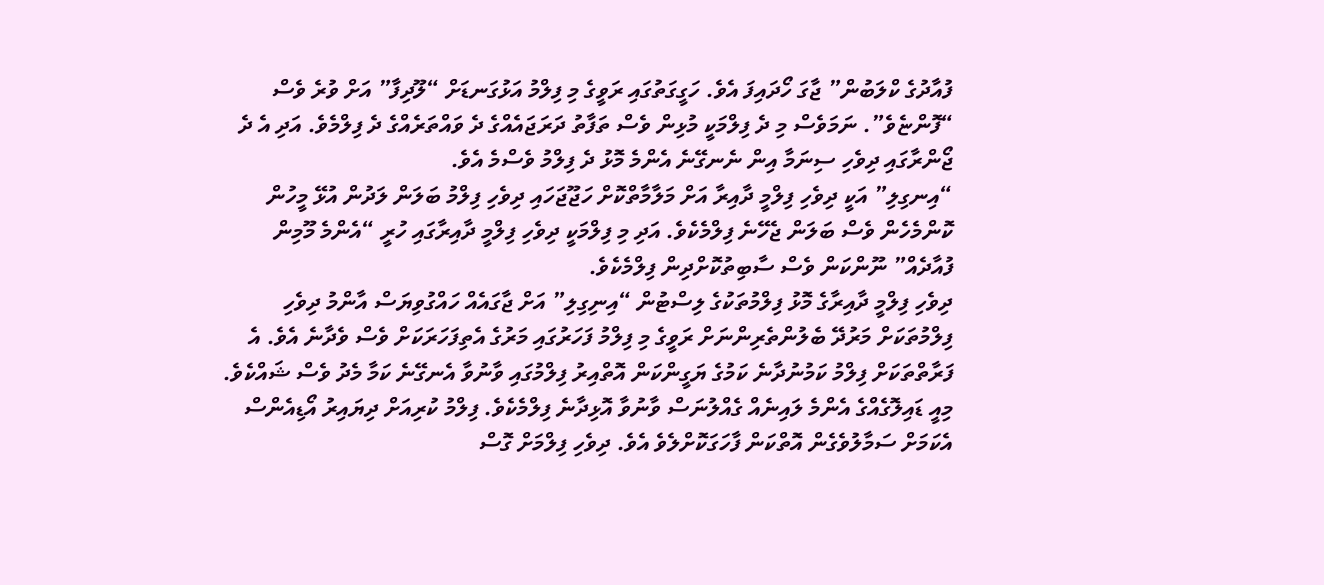ފުއާދުގެ ކްލަބުން” ޖާގަ ހޯދައިފަ އެވެ. ހަގީގަތުގައި ރަވީގެ މި ފިލްމު އަޅުގަނޑަށް “ލޫދިފާ” އަށް ވުރެ ވެސް “ފޮންޏެވެ”. ނަމަވެސް މި ދެ ފިލްމަކީ މުޅިން ވެސް ތަފާތު ދަރަޖައެއްގެ ދެ ވައްތަރެއްގެ ދެ ފިލްމެވެ. އަދި އެ ދެ ޖޯންރާގައި ދިވެހި ސިނަމާ އިން ނެނގޭނެ އެންމެ މޮޅު ދެ ފިލްމު ވެސްމެ އެވެ.
“އިނގިލި” އަކީ ދިވެހި ފިލްމީ ދާއިރާ އަށް މަލާމާތްކޮށް ހަޖޫޖަހައި ދިވެހި ފިލްމު ބަލަން ލަދުން އުޅޭ މީހުން ކޮންމެހެން ވެސް ބަލަން ޖެހޭނެ ފިލްމެކެވެ. އަދި މި ފިލްމަކީ ދިވެހި ފިލްމީ ދާއިރާގައި ހުރީ “އެންމެ މޫމިން ފުއާދެއް” ނޫންކަން ވެސް ސާބިތުކޮށްދިން ފިލްމެކެވެ.
ދިވެހި ފިލްމީ ދާއިރާގެ މޮޅު ފިލްމުތަކުގެ ލިސްޓުން “އިނިގިލި” އަށް ޖާގައެއް ހައްގުވިޔަސް އާންމު ދިވެހި ފިލްމުތަކަށް މަރުދޭ ބެލުންތެރިންނަށް ރަވީގެ މި ފިލްމު ފަހަރުގައި މަރުގެ އެތިފަހަރަކަށް ވެސް ވެދާނެ އެވެ. އެ ފަރާތްތަކަށް ފިލްމު ކަމުނުދާނެ ކަމުގެ ޔަގީންކަން އޮތްއިރު ފިލްމުގައި ވާނުވާ އެނގޭނެ ކަމާ މެދު ވެސް ޝައްކެވެ. މިއީ ޑައިލޮގެއްގެ އެންމެ ލައިނެއް ގެއްލުނަސް ވާނުވާ އޮޅިދާނެ ފިލްމެކެވެ. ފިލްމު ކުރިއަށް ދިޔައިރު އޯޑިއެންސް އެކަމަށް ސަމާލުވެގެން އޮތްކަން ފާހަގަކޮށްލެވެ އެވެ. ދިވެހި ފިލްމަށް ގޮސް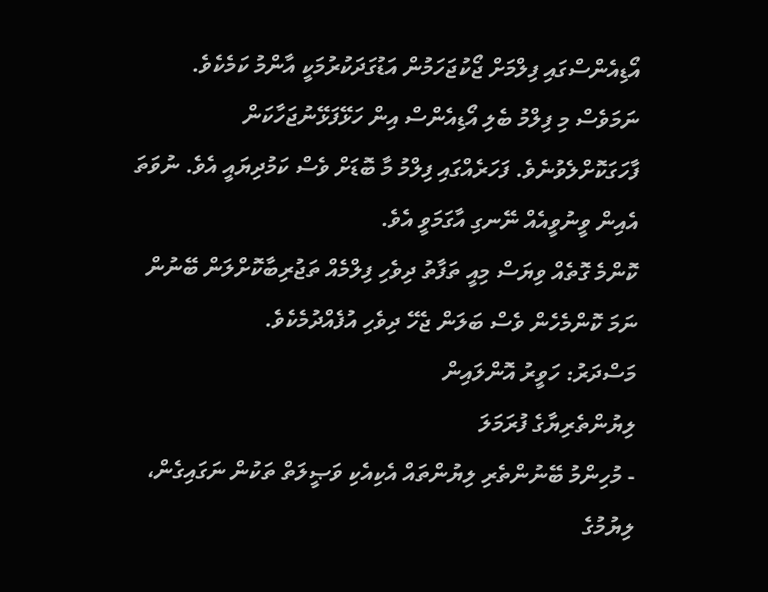އޯޑިއެންސްގައި ފިލްމަށް ޖޯކުޖަހަމުން އަޑުގަދަކުރުމަކީ އާންމު ކަމެކެވެ. ނަމަވެސް މި ފިލްމު ބެލި އޯޑިއެންސް އިން ހަޅޭފަޅޭނުޖަހާކަން ފާހަގަކޮށްލެވުނެވެ. ފަހަރެއްގައި ފިލްމު މާ ބޮޑަށް ވެސް ކަމުދިޔައީ އެވެ. ނުވަތަ އެއިން ވީނުވީއެއް ނޭނގި އާގަމަވީ އެވެ.
ކޮންމެ ގޮތެއް ވިޔަސް މިއީ ތަފާތު ދިވެހި ފިލްމެއް ތަޖުރިބާކޮށްލަން ބޭނުން ނަމަ ކޮންމެހެން ވެސް ބަލަން ޖެހޭ ދިވެހި އުފެއްދުމެކެވެ.
މަސްދަރު: ހަވީރު އޮންލައިން
ލިޔުންތެރިޔާގެ ފުރަމަލަ
- މުހިންމު ބޭނުންތެރި ލިޔުންތައް އެކިއެކި ވަޞީލަތް ތަކުން ނަގައިގެން، ލިޔުމުގެ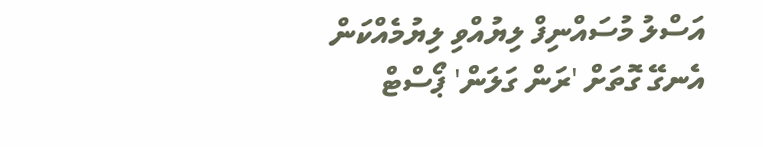އަސްލު މުސައްނިފް ލިޔުއްވި ލިޔުމެއްކަން އެނގޭ ގޮތަށް 'ރަން ގަލަން' ޕޯސްޓް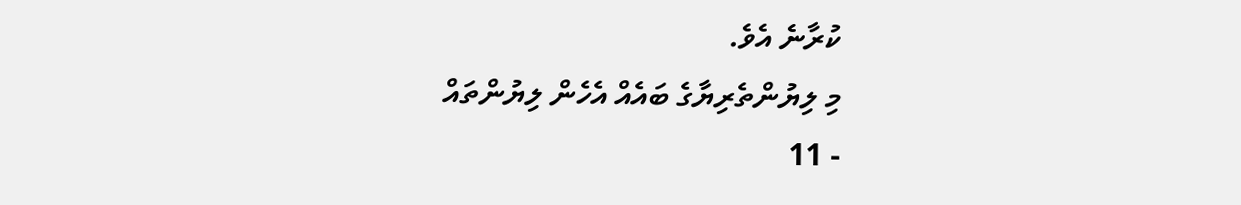ކުރާނެ އެވެ.
މި ލިޔުންތެރިޔާގެ ބައެއް އެހެން ލިޔުންތައް
- 11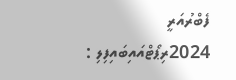ފެބްރުއަރީ 2024ރިޕޯޓްއައިބައިފިލި :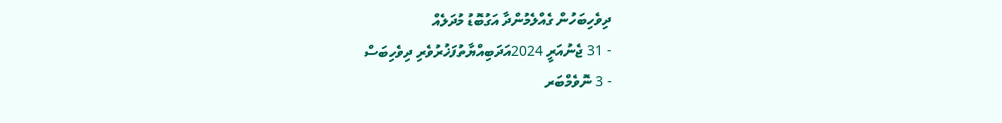ދިވެހިބަހުން ގެއްލެމުންދާ އަގުބޮޑު މުދަލެއް
- 31 ޖެނުއަރީ 2024އަދަބިއްޔާތުފަޚުރުވެރި ދިވެހިބަސް
- 3 ނޮވެމްބަރ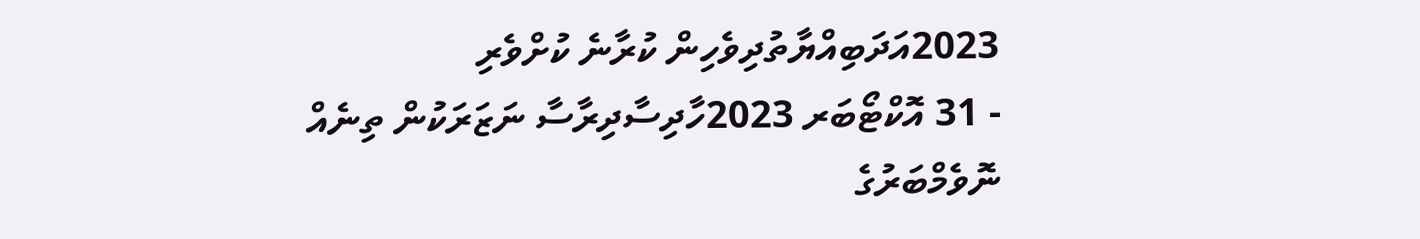2023އަދަބިއްޔާތުދިވެހިން ކުރާނެ ކުށްވެރި
- 31 އޮކްޓޯބަރ 2023ހާދިސާދިރާސާ ނަޒަރަކުން ތިނެއް ނޮވެމްބަރުގެ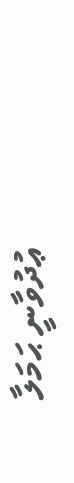ޢުދުވާނީ ޙަމަލާ